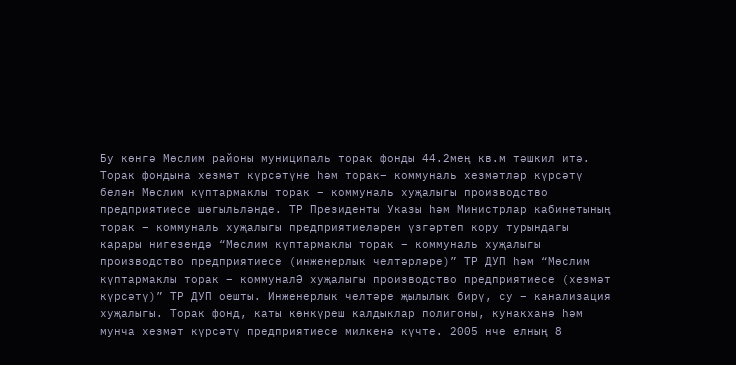Бу көнгә Мөслим районы муниципаль торак фонды 44.2мең кв.м тәшкил итә. Торак фондына хезмәт күрсәтүне һәм торак– коммуналь хезмәтләр күрсәтү белән Мөслим күптармаклы торак – коммуналь хуҗалыгы производство предприятиесе шөгыльләнде. ТР Президенты Указы һәм Министрлар кабинетының торак – коммуналь хуҗалыгы предприятиеләрен үзгәртеп кору турындагы карары нигезендә “Мөслим күптармаклы торак – коммуналь хуҗалыгы производство предприятиесе (инженерлык челтәрләре)” ТР ДУП һәм “Мөслим күптармаклы торак – коммуналӘ хуҗалыгы производство предприятиесе (хезмәт күрсәтү)” ТР ДУП оешты. Инженерлык челтәре җылылык бирү, су – канализация хуҗалыгы. Торак фонд, каты көнкүреш калдыклар полигоны, кунакханә һәм мунча хезмәт күрсәтү предприятиесе милкенә күчте. 2005 нче елның 8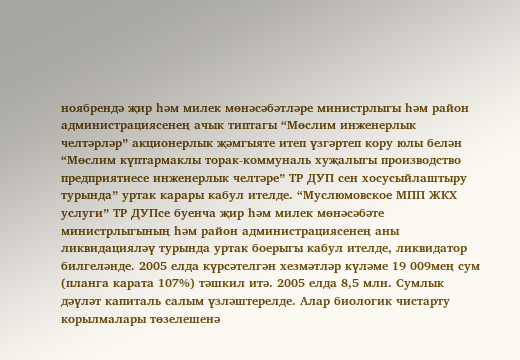ноябрендә җир һәм милек мөнәсәбәтләре министрлыгы һәм район администрациясенең ачык типтагы “Мөслим инженерлык челтәрләр” акционерлык җәмгыяте итеп үзгәртеп кору юлы белән “Мөслим күптармаклы торак-коммуналь хуҗалыгы производство предприятиесе инженерлык челтәре” ТР ДУП сен хосусыйлаштыру турында” уртак карары кабул ителде. “Муслюмовское МПП ЖКХ услуги” ТР ДУПсе буенча җир һәм милек мөнәсәбәте министрлыгының һәм район администрациясенең аны ликвидацияләү турында уртак боерыгы кабул ителде, ликвидатор билгеләнде. 2005 елда күрсәтелгән хезмәтләр күләме 19 009мең сум (планга карата 107%) тәшкил итә. 2005 елда 8,5 млн. Сумлык дәүләт капиталь салым үзләштерелде. Алар биологик чистарту корылмалары төзелешенә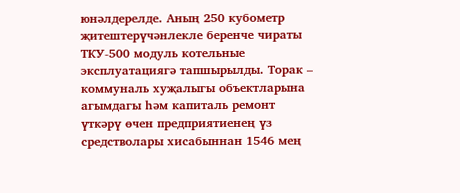юнәлдерелде. Аның 250 кубометр җитештерүчәнлекле беренче чираты ТКУ-500 модуль котельные эксплуатациягә тапшырылды. Торак – коммуналь хуҗалыгы объектларына агымдагы һәм капиталь ремонт үткәрү өчен предприятиенең үз средстволары хисабыннан 1546 мең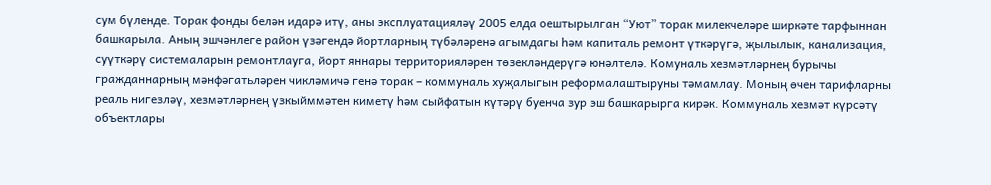сум бүленде. Торак фонды белән идарә итү, аны эксплуатацияләү 2005 елда оештырылган “Уют” торак милекчеләре ширкәте тарфыннан башкарыла. Аның эшчәнлеге район үзәгендә йортларның түбәләренә агымдагы һәм капиталь ремонт үткәрүгә, җылылык, канализация, суүткәрү системаларын ремонтлауга, йорт яннары территорияләрен төзекләндерүгә юнәлтелә. Комуналь хезмәтләрнең бурычы гражданнарның мәнфәгатьләрен чикләмичә генә торак – коммуналь хуҗалыгын реформалаштыруны тәмамлау. Моның өчен тарифларны реаль нигезләү, хезмәтләрнең үзкыйммәтен киметү һәм сыйфатын күтәрү буенча зур эш башкарырга кирәк. Коммуналь хезмәт күрсәтү объектлары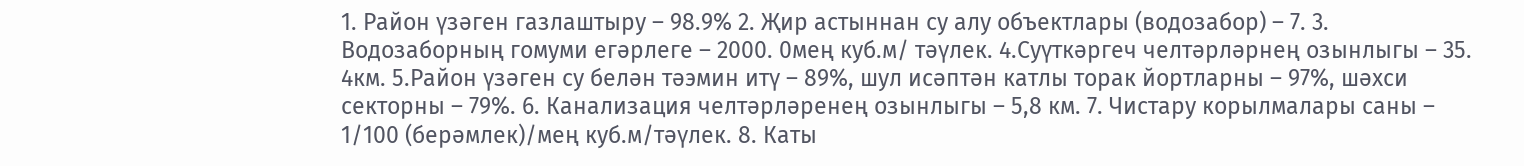1. Район үзәген газлаштыру – 98.9% 2. Җир астыннан су алу объектлары (водозабор) – 7. 3. Водозаборның гомуми егәрлеге – 2000. 0мең куб.м/ тәүлек. 4.Суүткәргеч челтәрләрнең озынлыгы – 35. 4км. 5.Район үзәген су белән тәэмин итү – 89%, шул исәптән катлы торак йортларны – 97%, шәхси секторны – 79%. 6. Канализация челтәрләренең озынлыгы – 5,8 км. 7. Чистару корылмалары саны – 1/100 (берәмлек)/мең куб.м/тәүлек. 8. Каты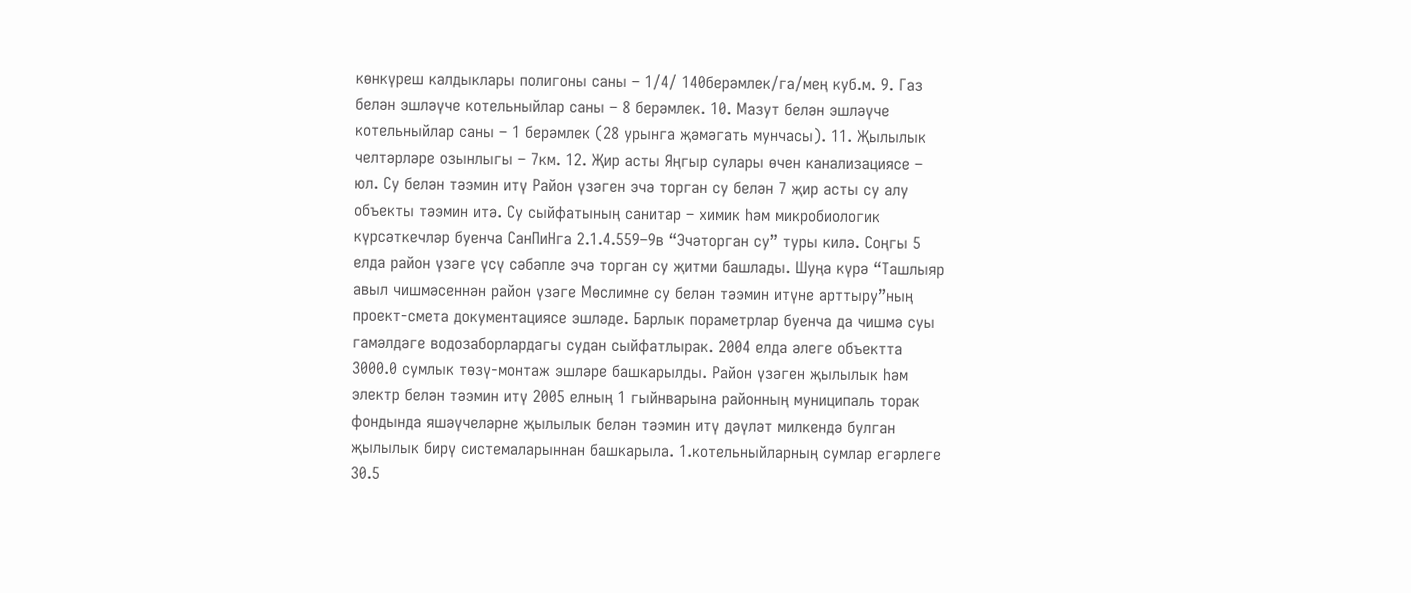көнкүреш калдыклары полигоны саны – 1/4/ 140берәмлек/га/мең куб.м. 9. Газ белән эшләүче котельныйлар саны – 8 берәмлек. 10. Мазут белән эшләүче котельныйлар саны – 1 берәмлек (28 урынга җәмәгать мунчасы). 11. Җылылык челтәрләре озынлыгы – 7км. 12. Җир асты Яңгыр сулары өчен канализациясе – юл. Су белән тәэмин итү Район үзәген эчә торган су белән 7 җир асты су алу объекты тәэмин итә. Су сыйфатының санитар – химик һәм микробиологик күрсәткечләр буенча СанПиНга 2.1.4.559–9в “Эчәторган су” туры килә. Соңгы 5 елда район үзәге үсү сәбәпле эчә торган су җитми башлады. Шуңа күрә “Ташлыяр авыл чишмәсеннән район үзәге Мөслимне су белән тәэмин итүне арттыру”ның проект-смета документациясе эшләде. Барлык пораметрлар буенча да чишмә суы гамәлдәге водозаборлардагы судан сыйфатлырак. 2004 елда әлеге объектта 3000.0 сумлык төзү-монтаж эшләре башкарылды. Район үзәген җылылык һәм электр белән тәэмин итү 2005 елның 1 гыйнварына районның муниципаль торак фондында яшәүчеләрне җылылык белән тәэмин итү дәүләт милкендә булган җылылык бирү системаларыннан башкарыла. 1.котельныйларның сумлар егәрлеге 30.5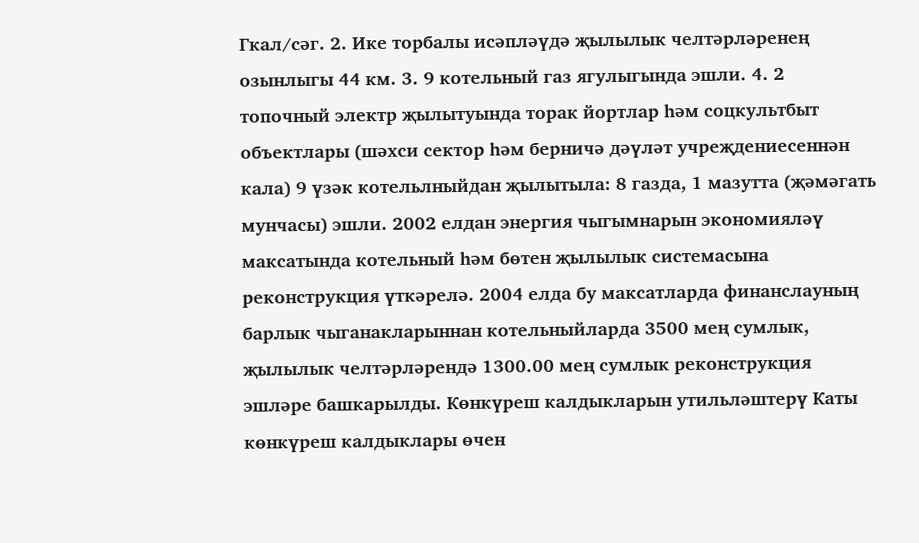Гкал/сәг. 2. Ике торбалы исәпләүдә җылылык челтәрләренең озынлыгы 44 км. 3. 9 котельный газ ягулыгында эшли. 4. 2 топочный электр җылытуында торак йортлар һәм соцкультбыт объектлары (шәхси сектор һәм берничә дәүләт учреҗдениесеннән кала) 9 үзәк котельлныйдан җылытыла: 8 газда, 1 мазутта (җәмәгать мунчасы) эшли. 2002 елдан энергия чыгымнарын экономияләү максатында котельный һәм бөтен җылылык системасына реконструкция үткәрелә. 2004 елда бу максатларда финанслауның барлык чыганакларыннан котельныйларда 3500 мең сумлык, җылылык челтәрләрендә 1300.00 мең сумлык реконструкция эшләре башкарылды. Көнкүреш калдыкларын утильләштерү Каты көнкүреш калдыклары өчен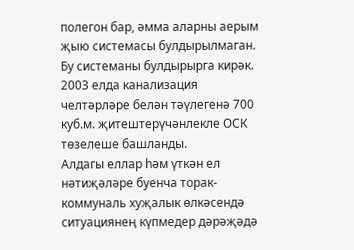полегон бар, әмма аларны аерым җыю системасы булдырылмаган. Бу системаны булдырырга кирәк. 2003 елда канализация челтәрләре белән тәүлегенә 700 куб.м. җитештерүчәнлекле ОСК төзелеше башланды.
Алдагы еллар һәм үткән ел нәтиҗәләре буенча торак-коммуналь хуҗалык өлкәсендә ситуациянең күпмедер дәрәҗәдә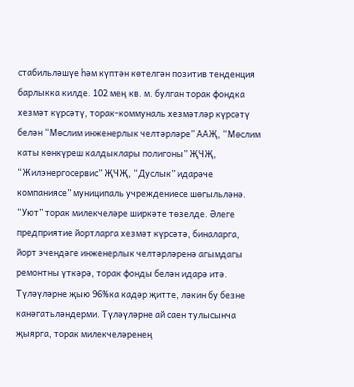стабильләшүе һәм күптән көтелгән позитив тенденция барлыкка килде. 102 мең кв. м. булган торак фондка хезмәт күрсәтү, торак-коммуналь хезмәтләр күрсәтү белән “Мөслим инженерлык челтәрләре” ААҖ, “Мөслим каты көнкүреш калдыклары полигоны” ҖЧҖ, “Жилэнергосервис” ҖЧҖ, “Дуслык” идарәче компаниясе” муниципаль учреждениесе шөгыльләнә. “Уют” торак милекчеләре ширкәте төзелде. Әлеге предприятие йортларга хезмәт күрсәтә, биналарга, йорт эчендәге инженерлык челтәрләренә агымдагы ремонтны үткәрә, торак фонды белән идарә итә. Түләүләрне җыю 96%ка кадәр җитте, ләкин бу безне канәгатьләндерми. Түләүләрне ай саен тулысынча җыярга, торак милекчеләренең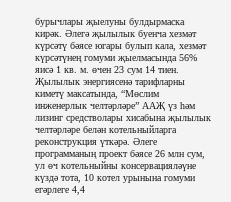бурычлары җыелуны булдырмаска кирәк. Әлегә җылылык буенча хезмәт күрсәтү бәясе югары булып кала, хезмәт күрсәтүнең гомуми җыелмасында 56% яисә 1 кв. м. өчен 23 сум 14 тиен. Җылылык энергиясенә тарифларны киметү максатында, “Мөслим инженерлык челтәрләре” ААҖ үз һәм лизинг средстволары хисабына җылылык челтәрләре белән котельныйларга реконструкция үткәрә. Әлеге программаның проект бәясе 26 млн сум, ул өч котельныйны консервацияләүне күздә тота, 10 котел урынына гомуми егәрлеге 4,4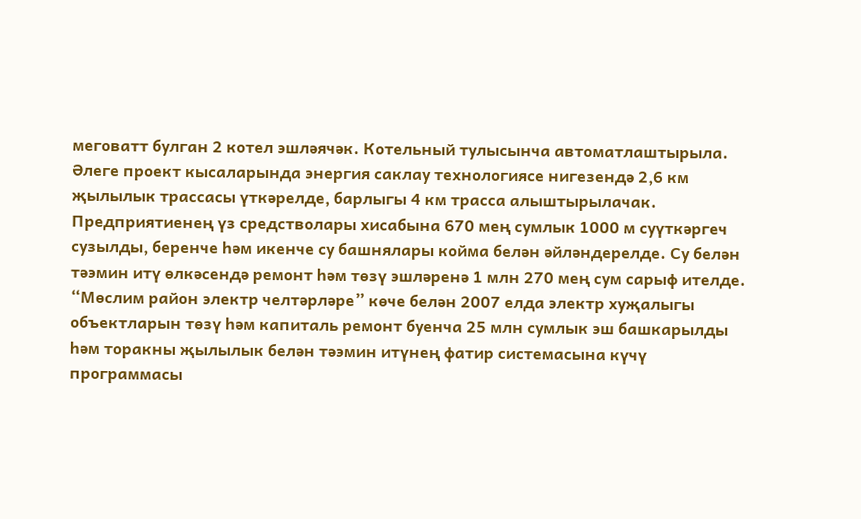меговатт булган 2 котел эшләячәк. Котельный тулысынча автоматлаштырыла. Әлеге проект кысаларында энергия саклау технологиясе нигезендә 2,6 км җылылык трассасы үткәрелде, барлыгы 4 км трасса алыштырылачак. Предприятиенең үз средстволары хисабына 670 мең сумлык 1000 м суүткәргеч сузылды, беренче һәм икенче су башнялары койма белән әйләндерелде. Су белән тәэмин итү өлкәсендә ремонт һәм төзү эшләренә 1 млн 270 мең сум сарыф ителде. “Мөслим район электр челтәрләре” көче белән 2007 елда электр хуҗалыгы объектларын төзү һәм капиталь ремонт буенча 25 млн сумлык эш башкарылды һәм торакны җылылык белән тәэмин итүнең фатир системасына күчү программасы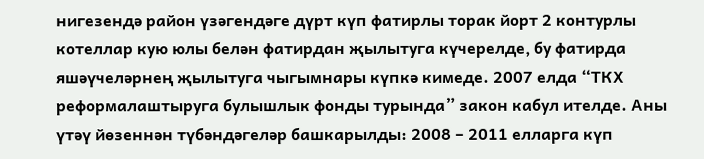нигезендә район үзәгендәге дүрт күп фатирлы торак йорт 2 контурлы котеллар кую юлы белән фатирдан җылытуга күчерелде, бу фатирда яшәүчеләрнең җылытуга чыгымнары күпкә кимеде. 2007 елда “ТКХ реформалаштыруга булышлык фонды турында” закон кабул ителде. Аны үтәү йөзеннән түбәндәгеләр башкарылды: 2008 – 2011 елларга күп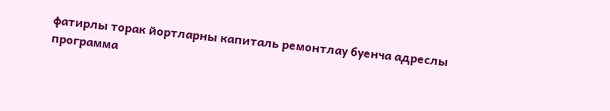фатирлы торак йортларны капиталь ремонтлау буенча адреслы программа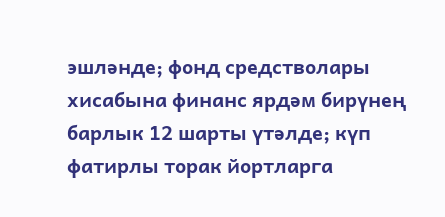эшләнде; фонд средстволары хисабына финанс ярдәм бирүнең барлык 12 шарты үтәлде; күп фатирлы торак йортларга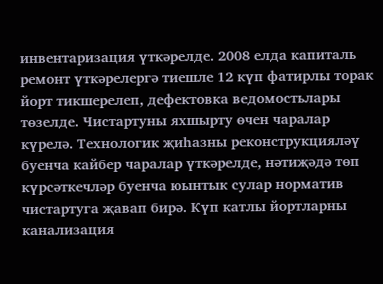инвентаризация үткәрелде. 2008 елда капиталь ремонт үткәрелергә тиешле 12 күп фатирлы торак йорт тикшерелеп, дефектовка ведомостьлары төзелде. Чистартуны яхшырту өчен чаралар күрелә. Технологик җиһазны реконструкцияләү буенча кайбер чаралар үткәрелде, нәтиҗәдә төп күрсәткечләр буенча юынтык сулар норматив чистартуга җавап бирә. Күп катлы йортларны канализация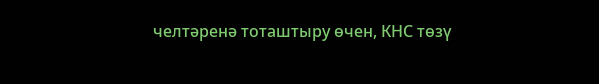челтәренә тоташтыру өчен, КНС төзү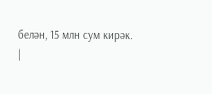белән, 15 млн сум кирәк.
|